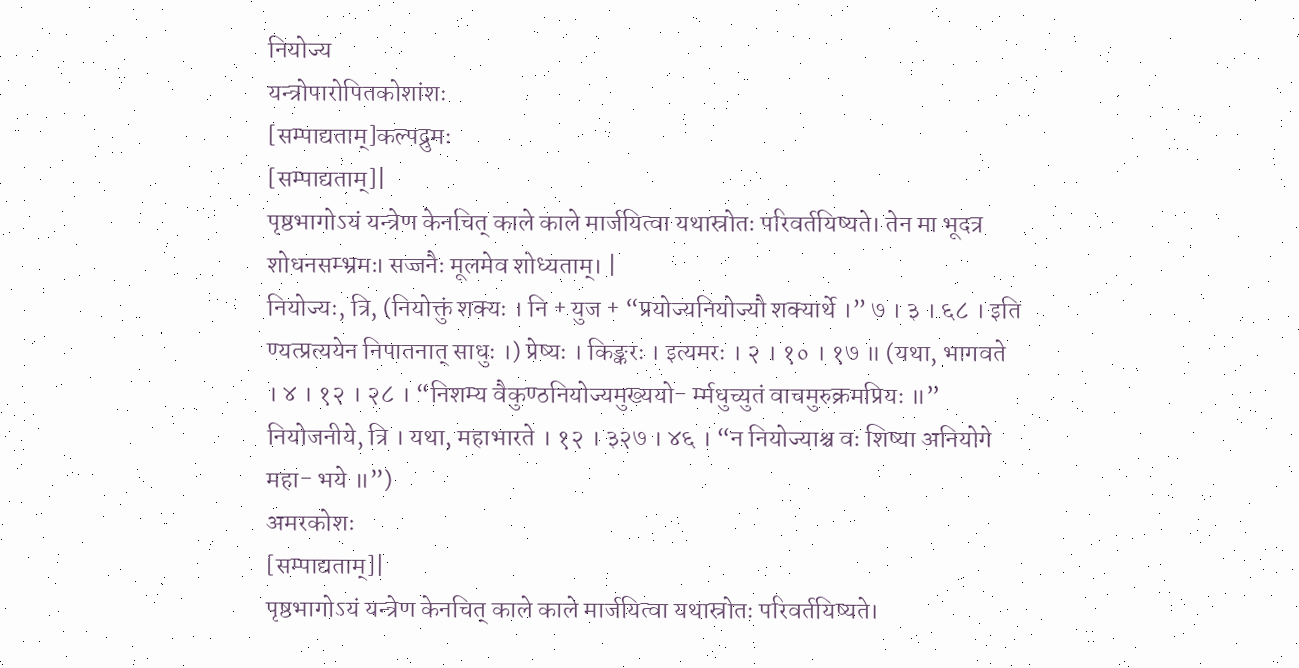नियोज्य
यन्त्रोपारोपितकोशांशः
[सम्पाद्यताम्]कल्पद्रुमः
[सम्पाद्यताम्]|
पृष्ठभागोऽयं यन्त्रेण केनचित् काले काले मार्जयित्वा यथास्रोतः परिवर्तयिष्यते। तेन मा भूदत्र शोधनसम्भ्रमः। सज्जनैः मूलमेव शोध्यताम्। |
नियोज्यः, त्रि, (नियोक्तुं शक्यः । नि + युज + “प्रयोज्यनियोज्यौ शक्यार्थे ।” ७ । ३ । ६८ । इति ण्यत्प्रत्ययेन निपातनात् साधुः ।) प्रेष्यः । किङ्करः । इत्यमरः । २ । १० । १७ ॥ (यथा, भागवते । ४ । १२ । २८ । “निशम्य वैकुण्ठनियोज्यमुख्ययो- र्म्मधुच्युतं वाचमुरुक्रमप्रियः ॥” नियोजनीये, त्रि । यथा, महाभारते । १२ । ३२७ । ४६ । “न नियोज्याश्च वः शिष्या अनियोगे महा- भये ॥”)
अमरकोशः
[सम्पाद्यताम्]|
पृष्ठभागोऽयं यन्त्रेण केनचित् काले काले मार्जयित्वा यथास्रोतः परिवर्तयिष्यते।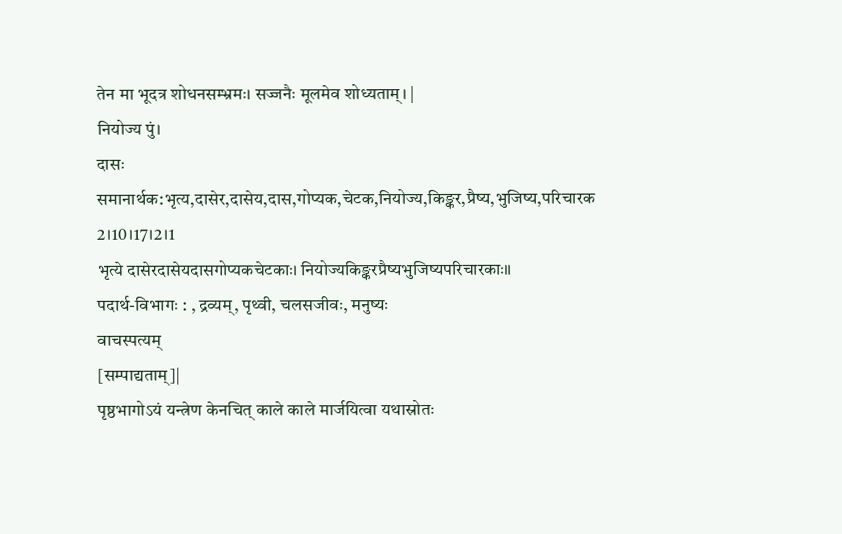तेन मा भूदत्र शोधनसम्भ्रमः। सज्जनैः मूलमेव शोध्यताम्। |
नियोज्य पुं।
दासः
समानार्थक:भृत्य,दासेर,दासेय,दास,गोप्यक,चेटक,नियोज्य,किङ्कर,प्रैष्य,भुजिष्य,परिचारक
2।10।17।2।1
भृत्ये दासेरदासेयदासगोप्यकचेटकाः। नियोज्यकिङ्करप्रैष्यभुजिष्यपरिचारकाः॥
पदार्थ-विभागः : , द्रव्यम्, पृथ्वी, चलसजीवः, मनुष्यः
वाचस्पत्यम्
[सम्पाद्यताम्]|
पृष्ठभागोऽयं यन्त्रेण केनचित् काले काले मार्जयित्वा यथास्रोतः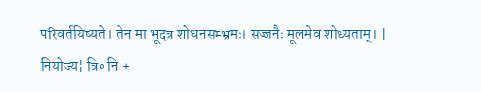परिवर्तयिष्यते। तेन मा भूदत्र शोधनसम्भ्रमः। सज्जनैः मूलमेव शोध्यताम्। |
नियोज्य¦ त्रि॰ नि +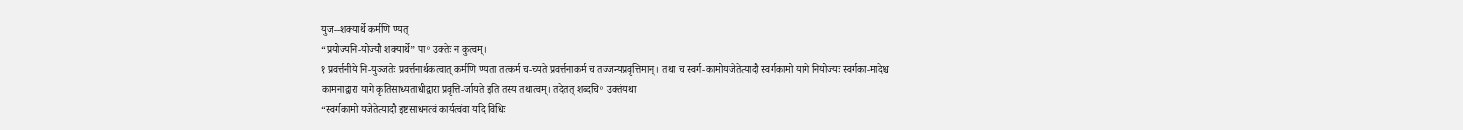युज--शक्यार्थे कर्मणि ण्यत्
“प्रयोज्यनि-योज्यौ शक्यार्थे” पा॰ उक्तेः न कुत्वम्।
१ प्रवर्त्तनीये नि-युञ्जतेः प्रवर्त्तनार्थकत्वात् कर्मणि ण्यता तत्कर्म च-च्यते प्रवर्त्तनाकर्म च तज्जन्यप्रवृत्तिमान्। तथा च स्वर्ग-कामोयजेतेत्यादौ स्वर्गकामो यागे नियोज्यः स्वर्गका-मादेश्च कामनाद्वारा यागे कृतिसाध्यताधीद्वारा प्रवृत्ति-र्जायते इति तस्य तथात्वम्। तदेतत् शब्दचि॰ उक्तंयथा
“स्वर्गकामो यजेतेत्यादौ इष्टसाधनत्वं कार्यत्वंवा यदि विधिः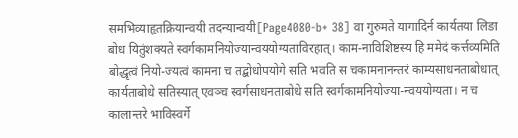समभिव्याहृतक्रियान्वयी तदन्यान्वयी[Page4080-b+ 38] वा गुरुमते यागादिर्न कार्यतया लिङा बोध यितुंशक्यते स्वर्गकामनियोज्यान्वययोग्यताविरहात्। काम-नाविशिष्टस्य हि ममेदं कर्त्तव्यमिति बोद्धृत्वं नियो-ज्यत्वं कामना च तद्बोधोपयोगे सति भवति स चकामनानन्तरं काम्यसाधनताबोधात् कार्यताबोधे सतिस्यात् एवञ्च स्वर्गसाधनताबोधे सति स्वर्गकामनियोज्या-न्वययोग्यता। न च कालान्तरे भाविस्वर्गे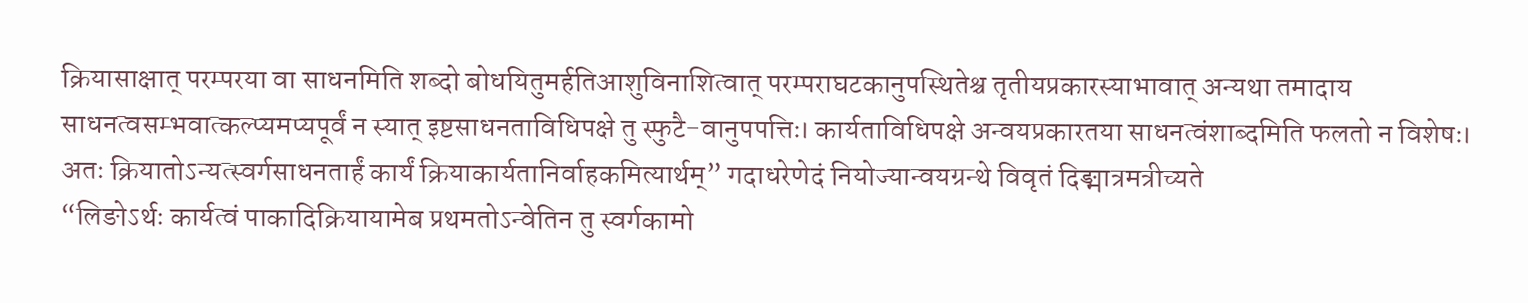क्रियासाक्षात् परम्परया वा साधनमिति शब्दो बोधयितुमर्हतिआशुविनाशित्वात् परम्पराघटकानुपस्थितेश्च तृतीयप्रकारस्याभावात् अन्यथा तमादाय साधनत्वसम्भवात्कल्प्यमप्यपूर्वं न स्यात् इष्टसाधनताविधिपक्षे तु स्फुटै-वानुपपत्तिः। कार्यताविधिपक्षे अन्वयप्रकारतया साधनत्वंशाब्दमिति फलतो न विशेषः। अतः क्रियातोऽन्यत्स्वर्गसाधनतार्हं कार्यं क्रियाकार्यतानिर्वाहकमित्यार्थम्” गदाधरेणेदं नियोज्यान्वयग्रन्थे विवृतं दिङ्मात्रमत्रीच्यते
“लिङोऽर्थः कार्यत्वं पाकादिक्रियायामेब प्रथमतोऽन्वेतिन तु स्वर्गकामो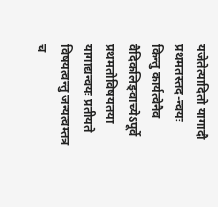यजेतेत्यादितो यागादौ प्रथमतस्तद-न्वयः किन्तु कार्यत्वेनैव वैदिकलिङ्वाच्येऽपूर्वे प्रथमतोविषयतया यागाद्यन्वयः प्रतीयते विषयत्वन्तु जन्यत्वम्तत्र च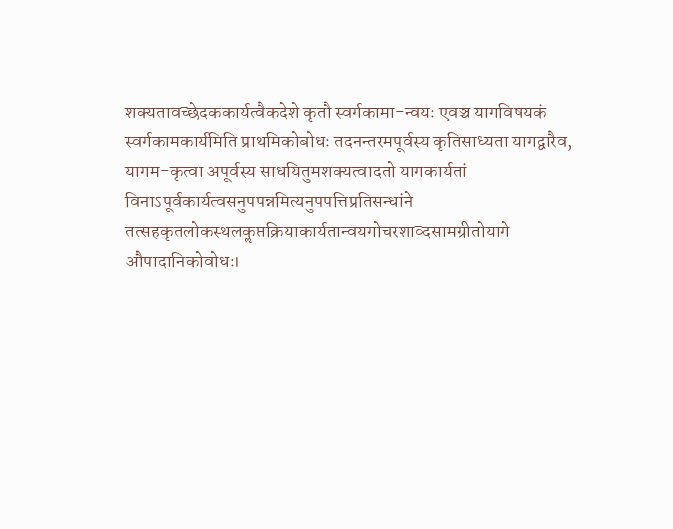शक्यतावच्छेदककार्यत्वैकदेशे कृतौ स्वर्गकामा-न्वयः एवञ्च यागविषयकं स्वर्गकामकार्यमिति प्राथमिकोबोधः तदनन्तरमपूर्वस्य कृतिसाध्यता यागद्वारैव, यागम-कृत्वा अपूर्वस्य साधयितुमशक्यत्वादतो यागकार्यतां विनाऽपूर्वकार्यत्वसनुपपन्नमित्यनुपपत्तिप्रतिसन्धांने तत्सहकृतलोकस्थलकॢप्तक्रियाकार्यतान्वयगोचरशाव्दसामग्रीतोयागे औपादानिकोवोधः।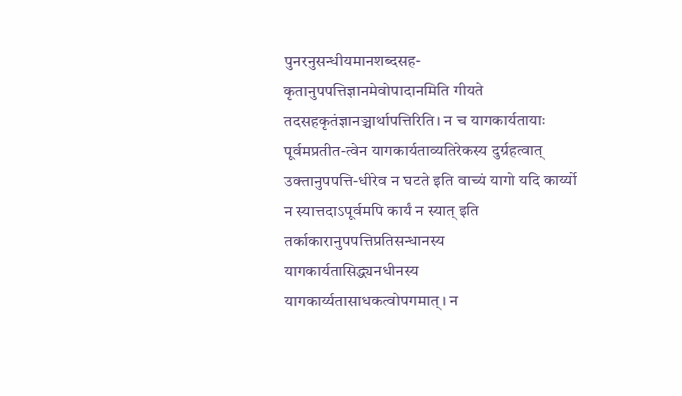पुनरनुसन्धीयमानशब्दसह-कृतानुपपत्तिज्ञानमेवोपादानमिति गीयते तदसहकृतंज्ञानञ्चार्थापत्तिरिति। न च यागकार्यतायाः पूर्वमप्रतीत-त्वेन यागकार्यताव्यतिरेकस्य दुर्ग्रहत्वात् उक्तानुपपत्ति-धीरेव न घटते इति वाच्यं यागो यदि कार्य्यो न स्यात्तदाऽपूर्वमपि कार्यं न स्यात् इति तर्काकारानुपपत्तिप्रतिसन्धानस्य यागकार्यतासिद्ध्यनधीनस्य यागकार्य्यतासाधकत्वोपगमात्। न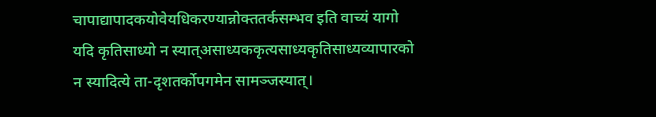चापाद्यापादकयोवेयधिकरण्यान्नोक्ततर्कसम्भव इति वाच्यं यागो यदि कृतिसाध्यो न स्यात्असाध्यककृत्यसाध्यकृतिसाध्यव्यापारको न स्यादित्ये ता-दृशतर्कोपगमेन सामञ्जस्यात्।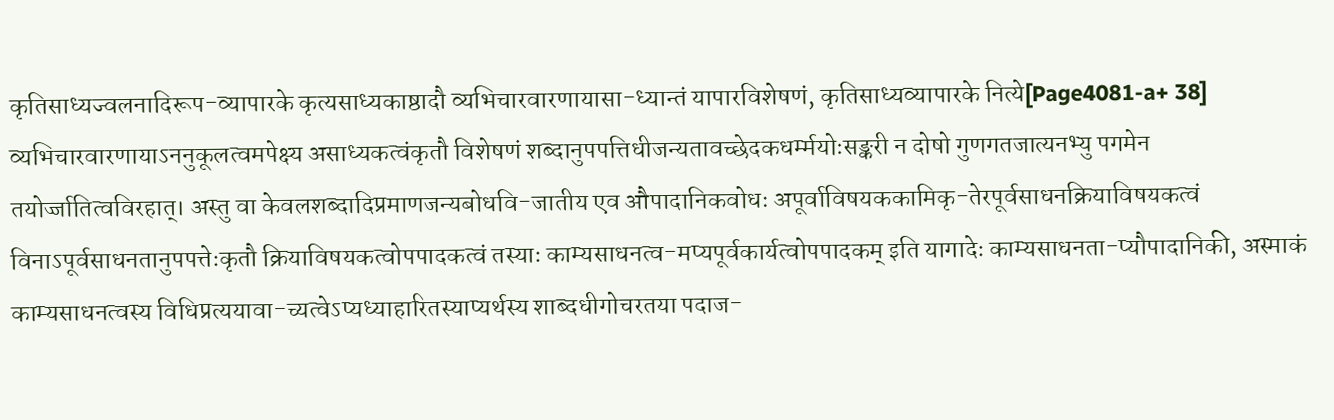कृतिसाध्यज्वलनादिरूप-व्यापारके कृत्यसाध्यकाष्ठादौ व्यभिचारवारणायासा-ध्यान्तं यापारविशेषणं, कृतिसाध्यव्यापारके नित्ये[Page4081-a+ 38] व्यभिचारवारणायाऽननुकूलत्वमपेक्ष्य असाध्यकत्वंकृतौ विशेषणं शब्दानुपपत्तिधीजन्यतावच्छेदकधर्म्मयोःसङ्करी न दोषो गुणगतजात्यनभ्यु पगमेन तयोर्ज्जातित्वविरहात्। अस्तु वा केवलशब्दादिप्रमाणजन्यबोधवि-जातीय एव औपादानिकवोधः अपूर्वाविषयककामिकृ-तेरपूर्वसाधनक्रियाविषयकत्वं विनाऽपूर्वसाधनतानुपपत्तेःकृतौ क्रियाविषयकत्वोपपादकत्वं तस्याः काम्यसाधनत्व-मप्यपूर्वकार्यत्वोपपादकम् इति यागादेः काम्यसाधनता-प्यौपादानिकी, अस्माकं काम्यसाधनत्वस्य विधिप्रत्ययावा-च्यत्वेऽप्यध्याहारितस्याप्यर्थस्य शाब्दधीगोचरतया पदाज-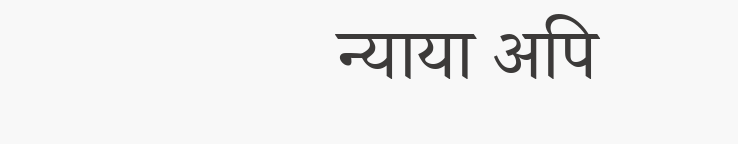न्याया अपि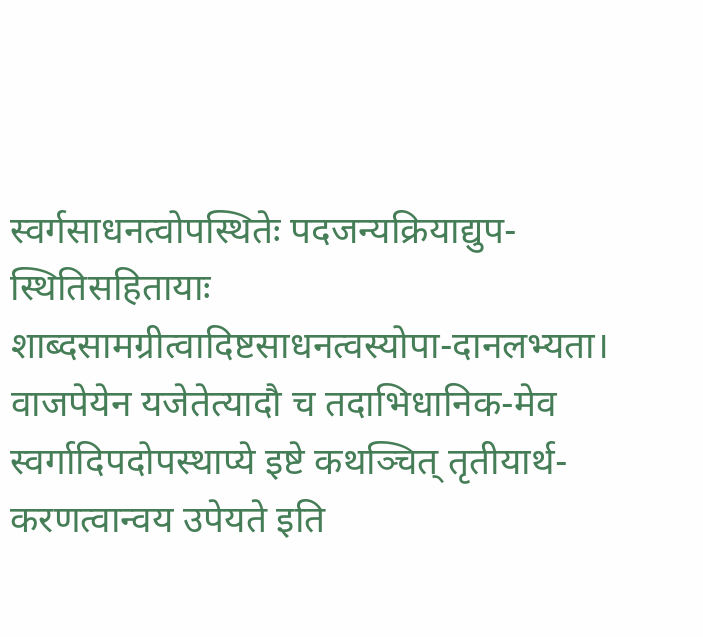स्वर्गसाधनत्वोपस्थितेः पदजन्यक्रियाद्युप-स्थितिसहितायाः शाब्दसामग्रीत्वादिष्टसाधनत्वस्योपा-दानलभ्यता। वाजपेयेन यजेतेत्यादौ च तदाभिधानिक-मेव स्वर्गादिपदोपस्थाप्ये इष्टे कथञ्चित् तृतीयार्थ-करणत्वान्वय उपेयते इति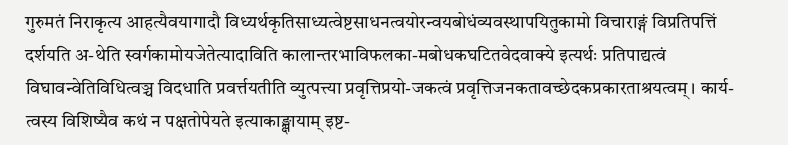गुरुमतं निराकृत्य आहत्यैवयागादौ विध्यर्थकृतिसाध्यत्वेष्टसाधनत्वयोरन्वयबोधंव्यवस्थापयितुकामो विचाराङ्गं विप्रतिपत्तिं दर्शयति अ-थेति स्वर्गकामोयजेतेत्यादाविति कालान्तरभाविफलका-मबोधकघटितवेदवाक्ये इत्यर्थः प्रतिपाद्यत्वं विघावन्वेतिविधित्वञ्च विदधाति प्रवर्त्तयतीति व्युत्पत्त्या प्रवृत्तिप्रयो-जकत्वं प्रवृत्तिजनकतावच्छेदकप्रकारताश्रयत्वम्। कार्य-त्वस्य विशिष्यैव कथं न पक्षतोपेयते इत्याकाङ्क्षायाम् इष्ट-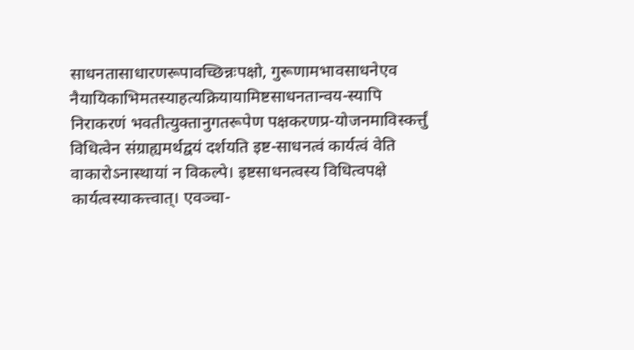साधनतासाधारणरूपावच्छिन्नःपक्षो, गुरूणामभावसाधनेएव नैयायिकाभिमतस्याहत्यक्रियायामिष्टसाधनतान्वय-स्यापि निराकरणं भवतीत्युक्तानुगतरूपेण पक्षकरणप्र-योजनमाविस्कर्त्तुं विधित्वेन संग्राह्यमर्थद्वयं दर्शयति इष्ट-साधनत्वं कार्यत्वं वेति वाकारोऽनास्थायां न विकल्पे। इष्टसाधनत्वस्य विधित्वपक्षे कार्यत्वस्याकत्त्वात्। एवञ्चा-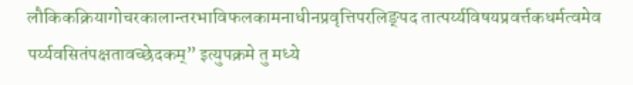लौकिकक्रियागोचरकालान्तरभाविफलकामनाधीनप्रवृत्तिपरलिङ्पद तात्पर्य्यविषयप्रवर्त्तकधर्मत्वमेव पर्य्यवसितंपक्षतावच्छेदकम्” इत्युपक्रमे तु मध्ये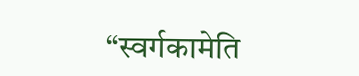“स्वर्गकामेति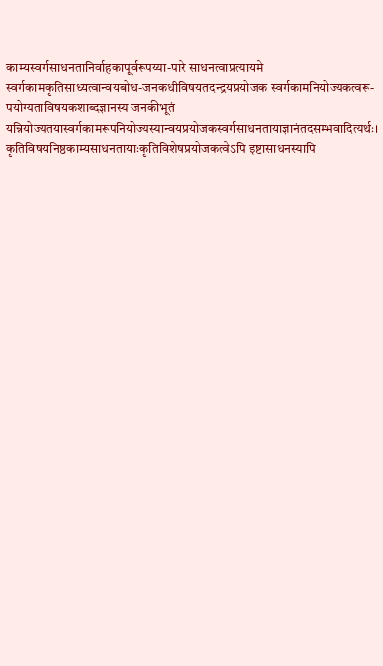काम्यस्वर्गसाधनतानिर्वाहकापूर्वरूपय्या-पारे साधनत्वाप्रत्यायमे स्वर्गकामकृतिसाध्यत्वान्वयबोध-जनकधीविषयतदन्द्रयप्रयोजक स्वर्गकामनियोज्यकत्वरू-पयोग्यताविषयकशाब्दज्ञानस्य जनकीभूतं यन्नियोज्यतयास्वर्गकामरूपनियोज्यस्यान्वयप्रयोजकस्वर्गसाधनतायाज्ञानंतदसम्भवादित्यर्थः। कृतिविषयनिष्ठकाम्यसाधनतायाःकृतिविशेषप्रयोजकत्वेऽपि इष्टासाधनस्यापि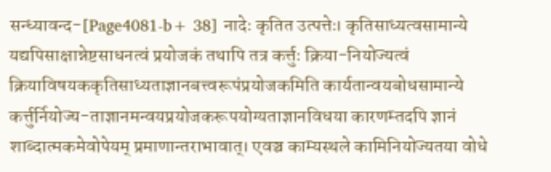सन्ध्यावन्द-[Page4081-b+ 38] नादेः कृतित उत्पत्तेः। कृतिसाध्यत्वसामान्ये यद्यपिसाक्षान्नेष्टसाधनत्वं प्रयोजकं तथापि तत्र कर्त्तुः क्रिया-नियोज्यत्वं क्रियाविषयककृतिसाध्यताज्ञानबत्त्वरूपंप्रयोजकमिति कार्यतान्वयबोधसामान्ये कर्त्तुर्नियोज्य-ताज्ञानमन्वयप्रयोजकरूपयोग्यताज्ञानविधया कारणम्तदपि ज्ञानं शाब्दात्मकमेवोपेयम् प्रमाणान्तराभावात्। एवञ्च काम्यस्थले कामिनियोज्यतया वोधे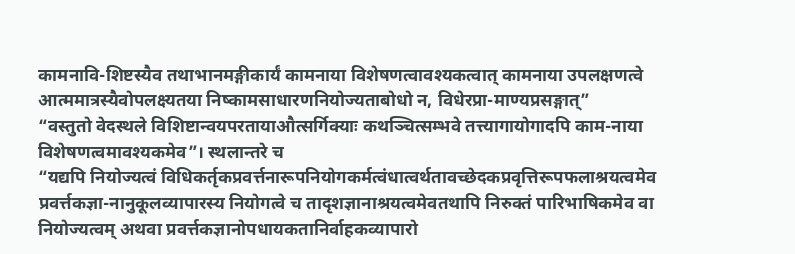कामनावि-शिष्टस्यैव तथाभानमङ्गीकार्यं कामनाया विशेषणत्वावश्यकत्वात् कामनाया उपलक्षणत्वे आत्ममात्रस्यैवोपलक्ष्यतया निष्कामसाधारणनियोज्यताबोधो न, विधेरप्रा-माण्यप्रसङ्गात्”
“वस्तुतो वेदस्थले विशिष्टान्वयपरतायाऔत्सर्गिक्याः कथञ्चित्सम्भवे तत्त्यागायोगादपि काम-नाया विशेषणत्वमावश्यकमेव”। स्थलान्तरे च
“यद्यपि नियोज्यत्वं विधिकर्तृकप्रवर्त्तनारूपनियोगकर्मत्वंधात्वर्थतावच्छेदकप्रवृत्तिरूपफलाश्रयत्वमेव प्रवर्त्तकज्ञा-नानुकूलव्यापारस्य नियोगत्वे च तादृशज्ञानाश्रयत्वमेवतथापि निरुक्तं पारिभाषिकमेव वा नियोज्यत्वम् अथवा प्रवर्त्तकज्ञानोपधायकतानिर्वाहकव्यापारो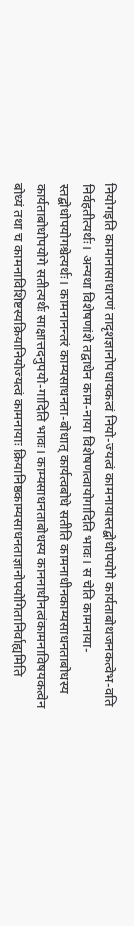नियोगइति कामानासाधारणं तादृशज्ञानोपधायकत्वं नियो-ज्यत्वं कामनायास्तद्बोधोपयोगे कार्यताबोथजनकत्वेभ-वति निर्वहतीत्यर्थः। अन्यथा विशेषणांशे तद्वाधेन काम-नाया विशेषणत्वायोगादिति भावः। स चेति कामनाया-स्तद्बोधोपयोगश्चेत्यर्थः। कामनानन्तरं काम्यसाधनता-बोधात् कार्यत्वबोधे सतीति कामनाधीनकाम्यसाधनताबोधस्य कार्यताबोधोपयोगे सतीत्यर्थः साक्षात्तदनुपयो-गादिति भावः। काम्यसाधनताबोधस्य काननाधीनत्वंकामनाविषयकत्वेन बोध्यं तथा च कामनाविशिष्टस्यक्रियानियोज्यत्वं कामनायाः क्रियानिष्ठकाम्यसाधनताज्ञानोपयोगितानिर्वाह्यमिति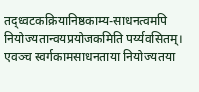तद्ध्वटकक्रियानिष्ठकाम्य-साधनत्वमपि नियोज्यतान्वयप्रयोजकमिति पर्य्यवसितम्। एवञ्च स्वर्गकामसाधनताया नियोज्यतया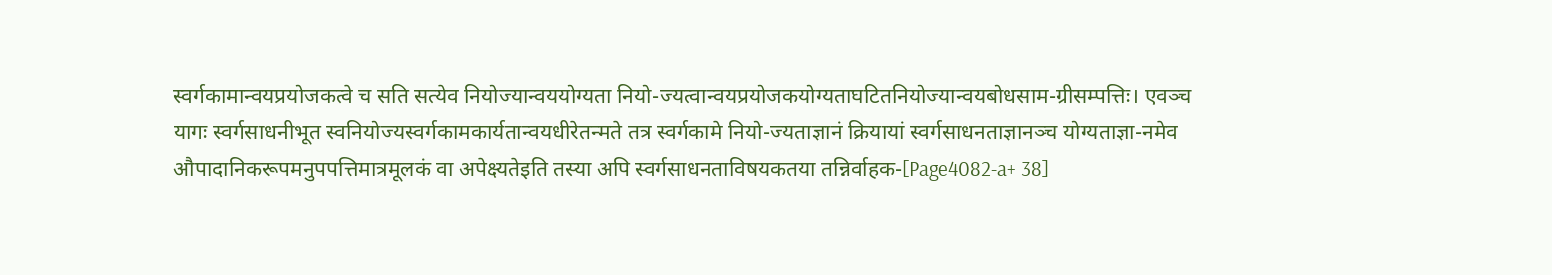स्वर्गकामान्वयप्रयोजकत्वे च सति सत्येव नियोज्यान्वययोग्यता नियो-ज्यत्वान्वयप्रयोजकयोग्यताघटितनियोज्यान्वयबोधसाम-ग्रीसम्पत्तिः। एवञ्च यागः स्वर्गसाधनीभूत स्वनियोज्यस्वर्गकामकार्यतान्वयधीरेतन्मते तत्र स्वर्गकामे नियो-ज्यताज्ञानं क्रियायां स्वर्गसाधनताज्ञानञ्च योग्यताज्ञा-नमेव औपादानिकरूपमनुपपत्तिमात्रमूलकं वा अपेक्ष्यतेइति तस्या अपि स्वर्गसाधनताविषयकतया तन्निर्वाहक-[Page4082-a+ 38]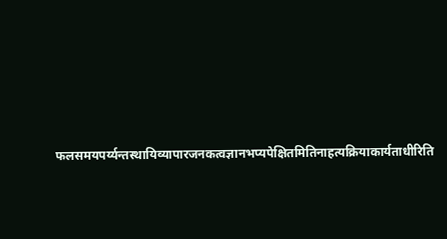फलसमयपर्य्यन्तस्थायिव्यापारजनकत्वज्ञानभप्यपेक्षितमितिनाहत्यक्रियाकार्यताधीरिति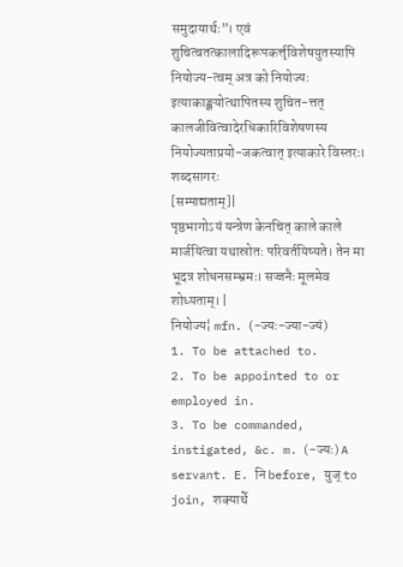समुदायार्थः”। एवं शुचित्वतत्कालादिरूपकर्त्तृविशेषयुतस्यापि नियोज्य-त्वम् अत्र को नियोज्यः इत्याकाङ्क्षयोत्थापितस्य शुचित-त्तत् कालजीवित्वादेरधिकारिविशेषणस्य नियोज्यताप्रयो-जकत्वात् इत्याकारे विस्तरः।
शब्दसागरः
[सम्पाद्यताम्]|
पृष्ठभागोऽयं यन्त्रेण केनचित् काले काले मार्जयित्वा यथास्रोतः परिवर्तयिष्यते। तेन मा भूदत्र शोधनसम्भ्रमः। सज्जनैः मूलमेव शोध्यताम्। |
नियोज्य¦ mfn. (-ज्यः-ज्या-ज्यं)
1. To be attached to.
2. To be appointed to or employed in.
3. To be commanded, instigated, &c. m. (-ज्यः) A servant. E. नि before, युज् to join, शक्यार्थे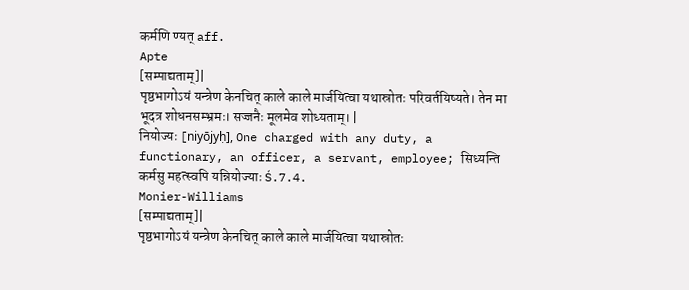कर्मणि ण्यत् aff.
Apte
[सम्पाद्यताम्]|
पृष्ठभागोऽयं यन्त्रेण केनचित् काले काले मार्जयित्वा यथास्रोतः परिवर्तयिष्यते। तेन मा भूदत्र शोधनसम्भ्रमः। सज्जनैः मूलमेव शोध्यताम्। |
नियोज्यः [niyōjyḥ], One charged with any duty, a functionary, an officer, a servant, employee; सिध्यन्ति कर्मसु महत्स्वपि यन्नियोज्याः Ś.7.4.
Monier-Williams
[सम्पाद्यताम्]|
पृष्ठभागोऽयं यन्त्रेण केनचित् काले काले मार्जयित्वा यथास्रोतः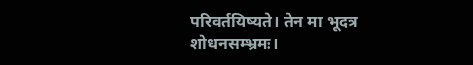परिवर्तयिष्यते। तेन मा भूदत्र शोधनसम्भ्रमः।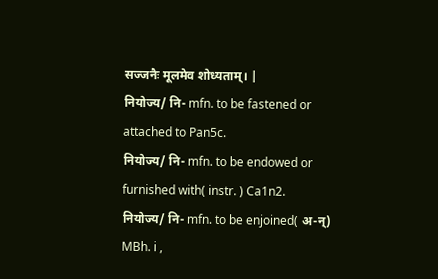सज्जनैः मूलमेव शोध्यताम्। |
नियोज्य/ नि- mfn. to be fastened or attached to Pan5c.
नियोज्य/ नि- mfn. to be endowed or furnished with( instr. ) Ca1n2.
नियोज्य/ नि- mfn. to be enjoined( अ-न्) MBh. i ,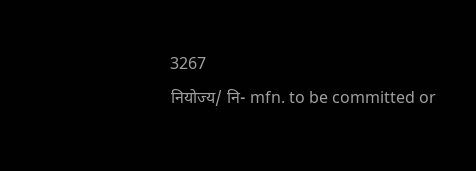3267
नियोज्य/ नि- mfn. to be committed or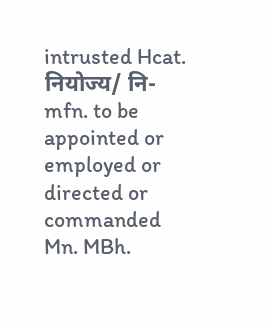intrusted Hcat.
नियोज्य/ नि- mfn. to be appointed or employed or directed or commanded Mn. MBh.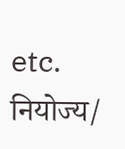etc.
नियोज्य/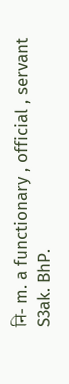नि- m. a functionary , official , servant S3ak. BhP.